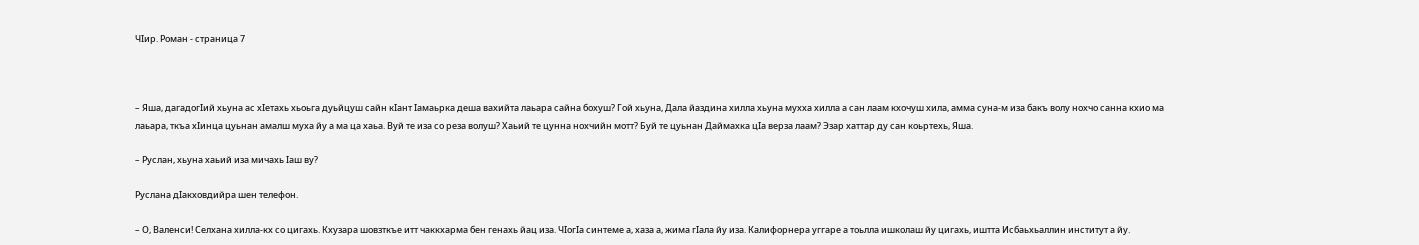ЧIир. Роман - страница 7



– Яша, дагадогIий хьуна ас хIетахь хьоьга дуьйцуш сайн кIант Iамаьрка деша вахийта лаьара сайна бохуш? Гой хьуна, Дала йаздина хилла хьуна мухха хилла а сан лаам кхочуш хила, амма суна-м иза бакъ волу нохчо санна кхио ма лаьара, ткъа хIинца цуьнан амалш муха йу а ма ца хаьа. Вуй те иза со реза волуш? Хаьий те цунна нохчийн мотт? Буй те цуьнан Даймахка цIа верза лаам? Эзар хаттар ду сан коьртехь, Яша.

– Руслан, хьуна хаьий иза мичахь Iаш ву?

Руслана дIакховдийра шен телефон.

– О, Валенси! Селхана хилла-кх со цигахь. Кхузара шовзткъе итт чаккхарма бен генахь йац иза. ЧIогIа синтеме а, хаза а, жима гIала йу иза. Калифорнера уггаре а тоьлла ишколаш йу цигахь, иштта Исбаьхьаллин институт а йу.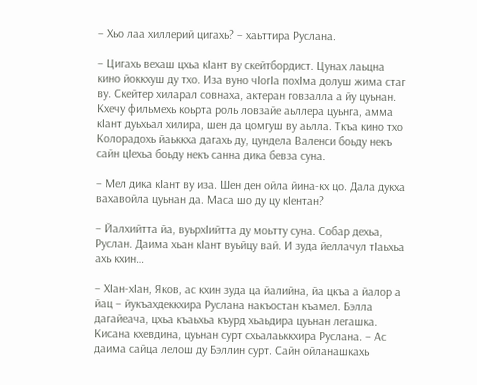– Хьо лаа хиллерий цигахь? – хаьттира Руслана.

– Цигахь вехаш цхьа кIант ву скейтбордист. Цунах лаьцна кино йоккхуш ду тхо. Иза вуно чIогIа похIма долуш жима стаг ву. Скейтер хиларал совнаха, актеран говзалла а йу цуьнан. Кхечу фильмехь коьрта роль ловзайе аьллера цуьнга, амма кIант дуьхьал хилира, шен да цомгуш ву аьлла. Ткъа кино тхо Колорадохь йаьккха дагахь ду, цундела Валенси боьду некъ сайн цIехьа боьду некъ санна дика бевза суна.

– Мел дика кIант ву иза. Шен ден ойла йина-кх цо. Дала дукха вахавойла цуьнан да. Маса шо ду цу кIентан?

– Йалхийтта йа, вуьрхIийтта ду моьтту суна. Собар дехьа, Руслан. Даима хьан кIант вуьйцу вай. И зуда йеллачул тIаьхьа ахь кхин…

– ХIан-хIан, Яков, ас кхин зуда ца йалийна, йа цкъа а йалор а йац – йукъахдеккхира Руслана накъостан къамел. Бэлла дагайеача, цхьа къаьхьа къурд хьаьдира цуьнан легашка. Кисана кхевдина, цуьнан сурт схьалаьккхира Руслана. – Ас даима сайца лелош ду Бэллин сурт. Сайн ойланашкахь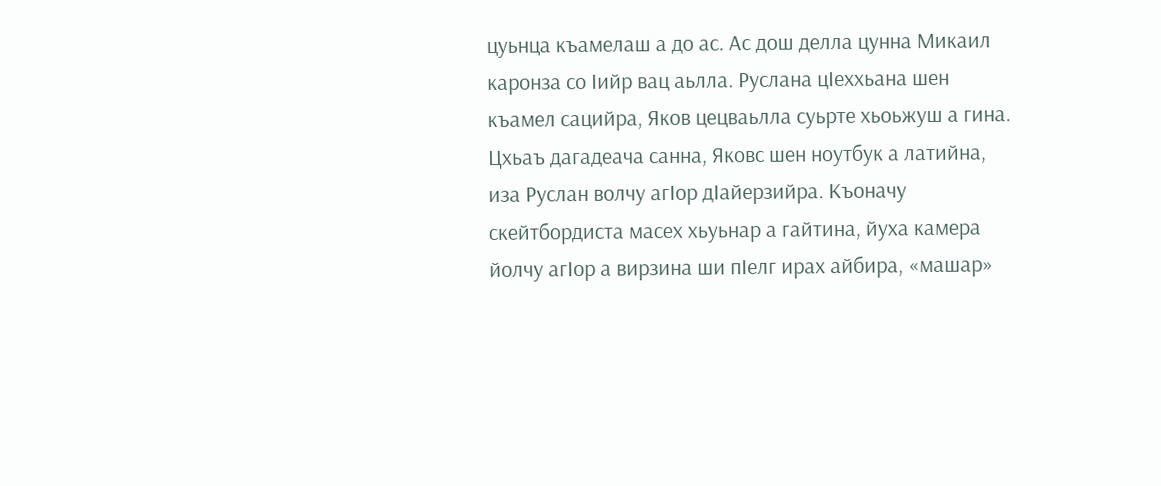цуьнца къамелаш а до ас. Ас дош делла цунна Микаил каронза со Iийр вац аьлла. Руслана цIеххьана шен къамел сацийра, Яков цецваьлла суьрте хьоьжуш а гина. Цхьаъ дагадеача санна, Яковс шен ноутбук а латийна, иза Руслан волчу агIор дIайерзийра. Къоначу скейтбордиста масех хьуьнар а гайтина, йуха камера йолчу агIор а вирзина ши пIелг ирах айбира, «машар»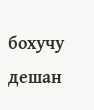бохучу дешан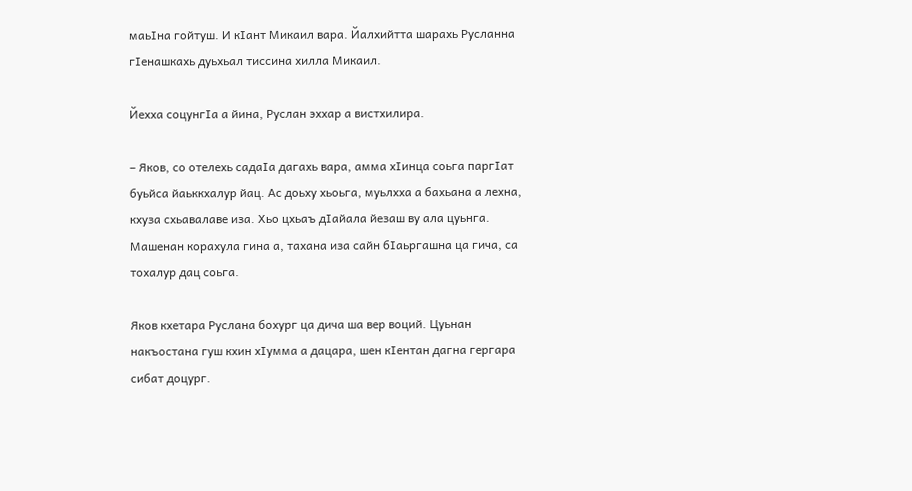маьIна гойтуш. И кIант Микаил вара. Йалхийтта шарахь Русланна гIенашкахь дуьхьал тиссина хилла Микаил.

Йехха соцунгIа а йина, Руслан эххар а вистхилира.

– Яков, со отелехь садаIа дагахь вара, амма хIинца соьга паргIат буьйса йаьккхалур йац. Ас доьху хьоьга, муьлхха а бахьана а лехна, кхуза схьавалаве иза. Хьо цхьаъ дIайала йезаш ву ала цуьнга. Машенан корахула гина а, тахана иза сайн бIаьргашна ца гича, са тохалур дац соьга.

Яков кхетара Руслана бохург ца дича ша вер воций. Цуьнан накъостана гуш кхин хIумма а дацара, шен кIентан дагна гергара сибат доцург.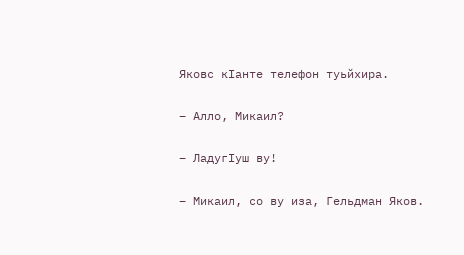Яковс кIанте телефон туьйхира.

– Алло, Микаил?

– ЛадугIуш ву!

– Микаил, со ву иза, Гельдман Яков.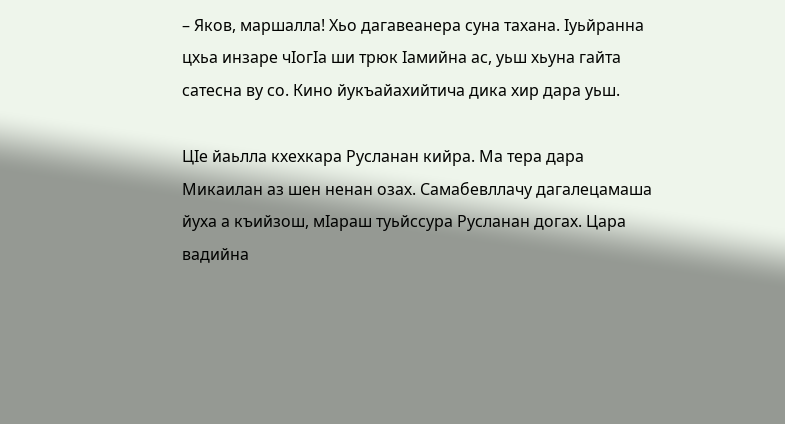– Яков, маршалла! Хьо дагавеанера суна тахана. Iуьйранна цхьа инзаре чIогIа ши трюк Iамийна ас, уьш хьуна гайта сатесна ву со. Кино йукъайахийтича дика хир дара уьш.

ЦIе йаьлла кхехкара Русланан кийра. Ма тера дара Микаилан аз шен ненан озах. Самабевллачу дагалецамаша йуха а къийзош, мIараш туьйссура Русланан догах. Цара вадийна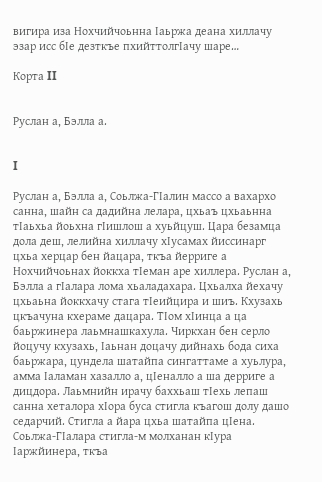вигира иза Нохчийчоьнна Iаьржа деана хиллачу эзар исс бIе дезткъе пхийттолгIачу шаре…

Корта II


Руслан а, Бэлла а.


I

Руслан а, Бэлла а, Соьлжа-ГIалин массо а вахархо санна, шайн са дадийна лелара, цхьаъ цхьаьнна тIаьхьа йоьхна гIишлош а хуьйцуш. Цара безамца дола деш, лелийна хиллачу хIусамах йиссинарг цхьа херцар бен йацара, ткъа йерриге а Нохчийчоьнах йоккха тIеман аре хиллера. Руслан а, Бэлла а гIалара лома хьаладахара. Цхьалха йехачу цхьаьна йоккхачу стага тIеийцира и шиъ. Кхузахь цкъачуна кхераме дацара. ТIом хIинца а ца баьржинера лаьмнашкахула. Чиркхан бен серло йоцучу кхузахь, Iаьнан доцачу дийнахь бода сиха баьржара, цундела шатайпа сингаттаме а хуьлура, амма Iаламан хазалло а, цIеналло а ша дерриге а дицдора. Лаьмнийн ирачу баххьаш тIехь лепаш санна хеталора хIора буса стигла къагош долу дашо седарчий. Стигла а йара цхьа шатайпа цIена. Соьлжа-ГIалара стигла-м молханан кIура Iаржйинера, ткъа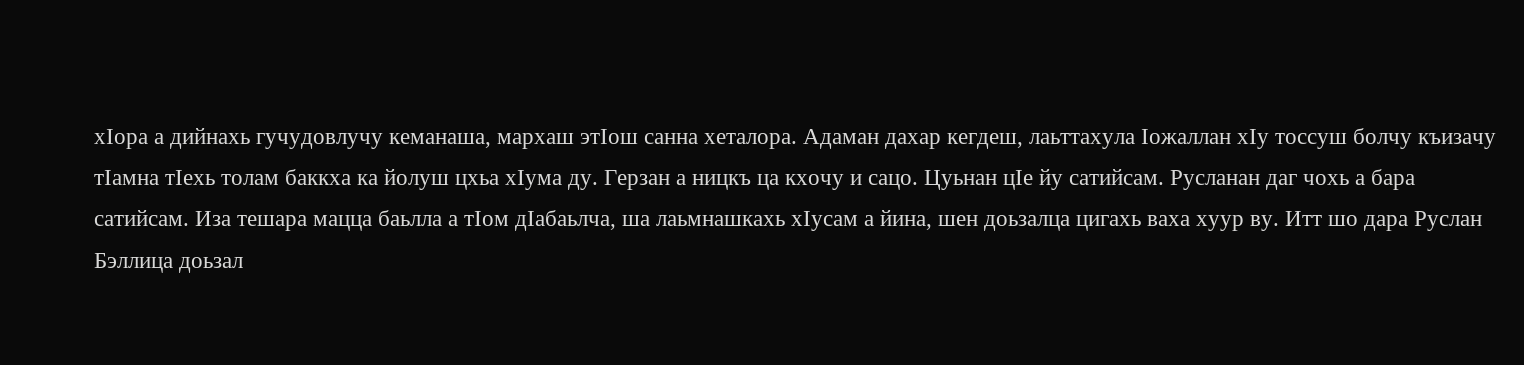хIора а дийнахь гучудовлучу кеманаша, мархаш этIош санна хеталора. Адаман дахар кегдеш, лаьттахула Iожаллан хIу тоссуш болчу къизачу тIамна тIехь толам баккха ка йолуш цхьа хIума ду. Герзан а ницкъ ца кхочу и сацо. Цуьнан цIе йу сатийсам. Русланан даг чохь а бара сатийсам. Иза тешара мацца баьлла а тIом дIабаьлча, ша лаьмнашкахь хIусам а йина, шен доьзалца цигахь ваха хуур ву. Итт шо дара Руслан Бэллица доьзал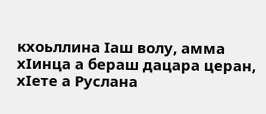кхоьллина Iаш волу, амма хIинца а бераш дацара церан, хIете а Руслана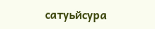сатуьйсура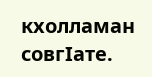кхолламан совгIате.